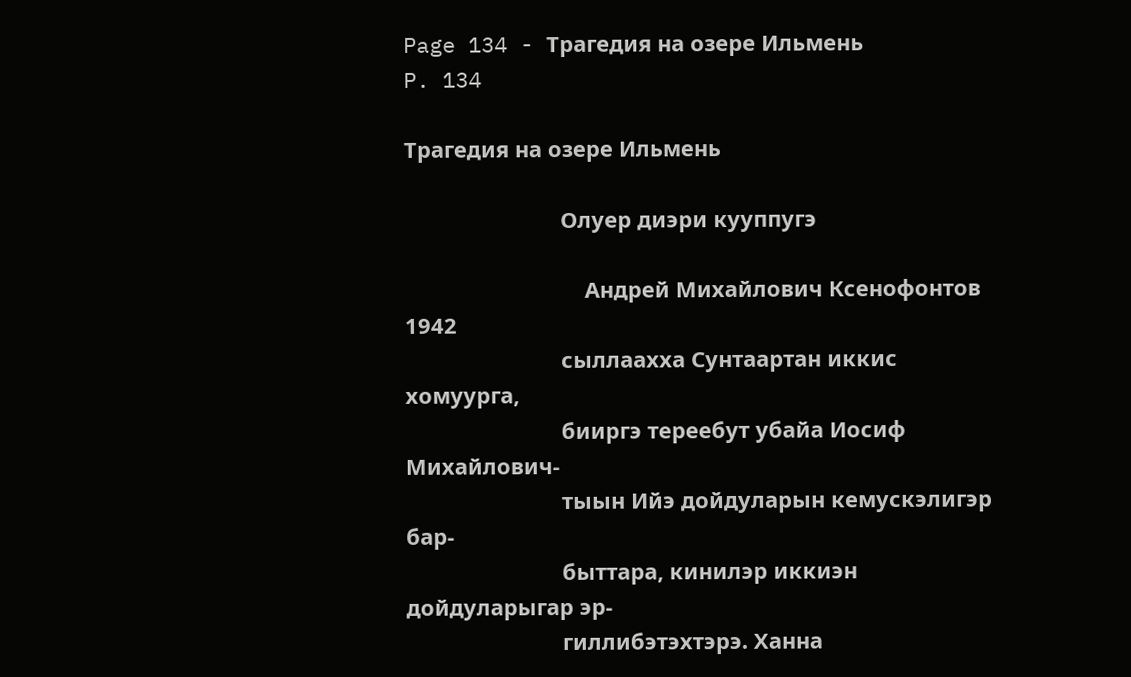Page 134 - Трагедия на озере Ильмень
P. 134

Трагедия на озере Ильмень

                          Олуер диэри кууппугэ

                              Андрей Михайлович Ксенофонтов 1942
                          сыллаахха Сунтаартан иккис хомуурга,
                          бииргэ тереебут убайа Иосиф Михайлович-
                          тыын Ийэ дойдуларын кемускэлигэр бар-
                          быттара, кинилэр иккиэн дойдуларыгар эр-
                          гиллибэтэхтэрэ. Ханна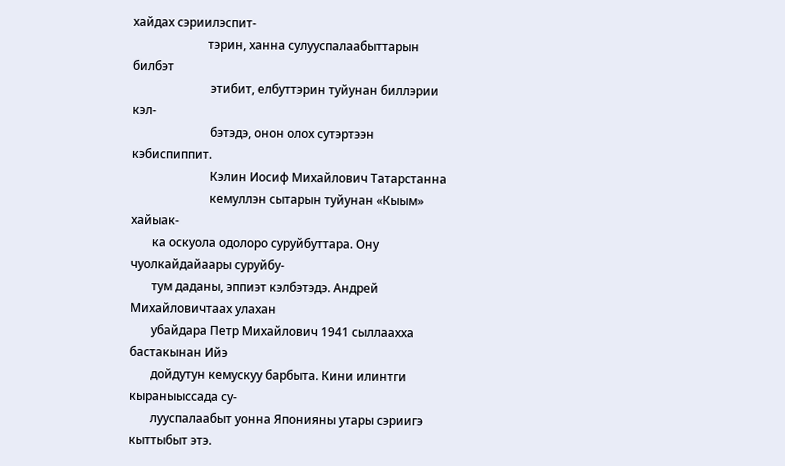хайдах сэриилэспит-
                         тэрин, ханна сулууспалаабыттарын билбэт
                          этибит, елбуттэрин туйунан биллэрии кэл-
                          бэтэдэ, онон олох сутэртээн кэбиспиппит.
                          Кэлин Иосиф Михайлович Татарстанна
                          кемуллэн сытарын туйунан «Кыым» хайыак-
       ка оскуола одолоро суруйбуттара. Ону чуолкайдайаары суруйбу-
       тум даданы, эппиэт кэлбэтэдэ. Андрей Михайловичтаах улахан
       убайдара Петр Михайлович 1941 сыллаахха бастакынан Ийэ
       дойдутун кемускуу барбыта. Кини илинтги кыраныыссада су-
       лууспалаабыт уонна Японияны утары сэриигэ кыттыбыт этэ.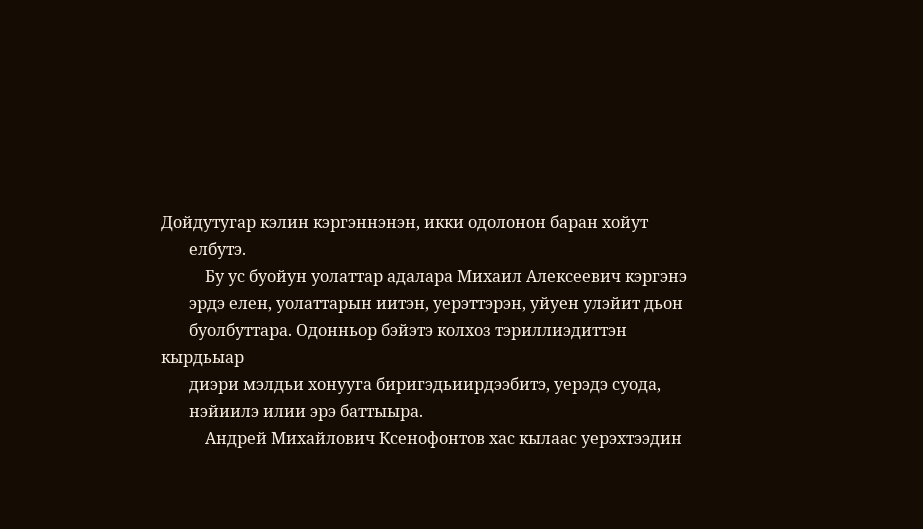Дойдутугар кэлин кэргэннэнэн, икки одолонон баран хойут
       елбутэ.
           Бу ус буойун уолаттар адалара Михаил Алексеевич кэргэнэ
       эрдэ елен, уолаттарын иитэн, уерэттэрэн, уйуен улэйит дьон
       буолбуттара. Одонньор бэйэтэ колхоз тэриллиэдиттэн кырдьыар
       диэри мэлдьи хонууга биригэдьиирдээбитэ, уерэдэ суода,
       нэйиилэ илии эрэ баттыыра.
           Андрей Михайлович Ксенофонтов хас кылаас уерэхтээдин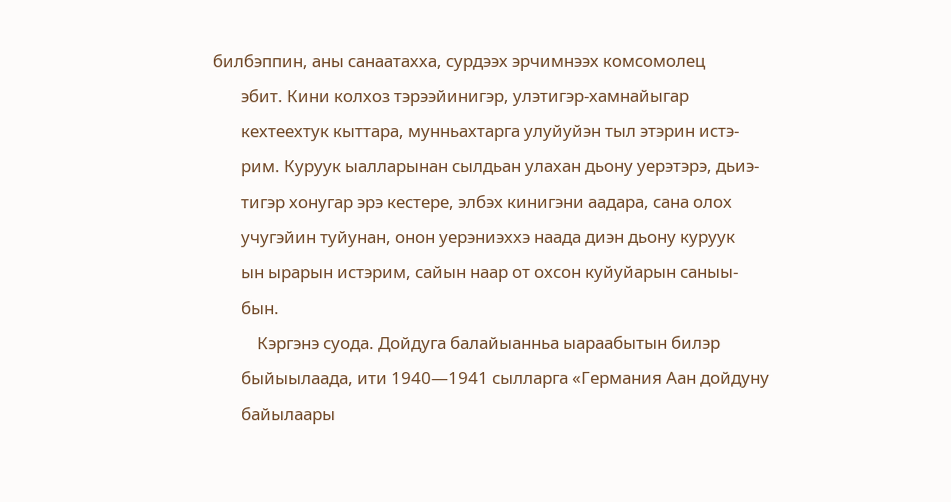билбэппин, аны санаатахха, сурдээх эрчимнээх комсомолец
       эбит. Кини колхоз тэрээйинигэр, улэтигэр-хамнайыгар
       кехтеехтук кыттара, мунньахтарга улуйуйэн тыл этэрин истэ-
       рим. Куруук ыалларынан сылдьан улахан дьону уерэтэрэ, дьиэ-
       тигэр хонугар эрэ кестере, элбэх кинигэни аадара, сана олох
       учугэйин туйунан, онон уерэниэххэ наада диэн дьону куруук
       ын ырарын истэрим, сайын наар от охсон куйуйарын саныы-
       бын.
           Кэргэнэ суода. Дойдуга балайыанньа ыараабытын билэр
       быйыылаада, ити 1940—1941 сылларга «Германия Аан дойдуну
       байылаары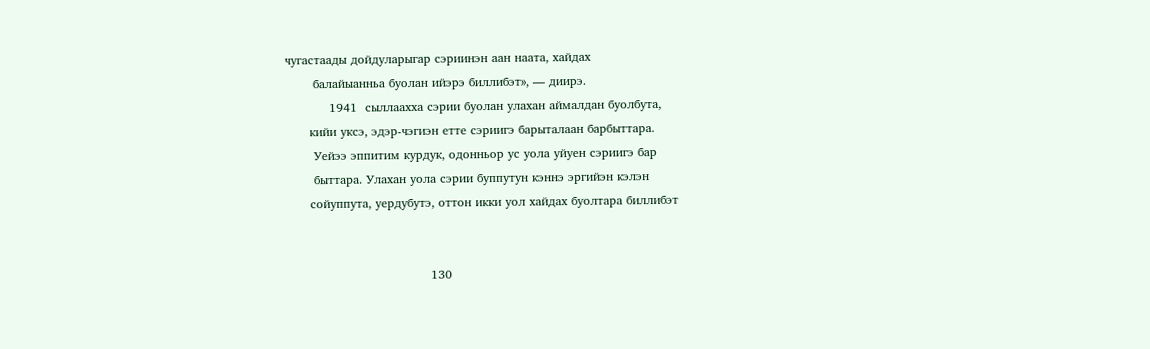чугастаады дойдуларыгар сэриинэн аан наата, хайдах
       балайыанньа буолан ийэрэ биллибэт», — диирэ.
           1941  сыллаахха сэрии буолан улахан аймалдан буолбута,
      кийи уксэ, эдэр-чэгиэн етте сэриигэ барыталаан барбыттара.
       Уейээ эппитим курдук, одонньор ус уола уйуен сэриигэ бар
       быттара. Улахан уола сэрии буппутун кэннэ эргийэн кэлэн
      сойуппута, уердубутэ, оттон икки уол хайдах буолтара биллибэт


                                    130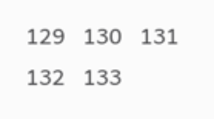129   130   131   132   133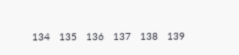134   135   136   137   138   139